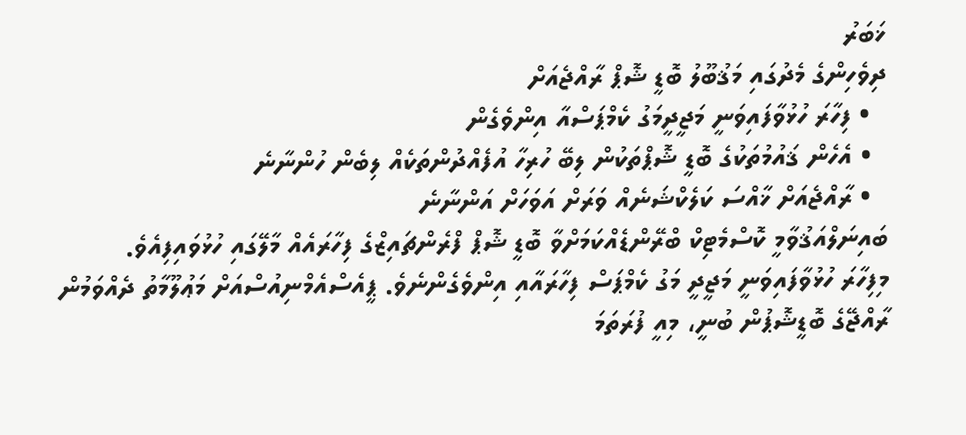ޚަބަރު
ދިވެހިންގެ މެދުގައި މަޤުބޫލު ބޮޑީ ޝޮޕް ރާއްޖެއަށް
  • ފިހާރަ ހުޅުވާފައިވަނީ މަޖީދީމަގު ކެމްޕަސްއާ އިންވެގެން
  • އެހެން ޤައުމުތަކުގެ ބޮޑީ ޝޮޕްތަކުން ލިބޭ ހުރިހާ އުފެއްދުންތަކެއް ލިބެން ހުންނާނެ
  • ރާއްޖެއަށް ޚާއްސަ ކަލެކްޝަނެއް ވަރަށް އަވަހަށް އަންނާނެ
ބައިނަލްއަޤުވާމީ ކޮސްމެޓިކް ބްރޭންޑެއްކަމަށްވާ ބޮޑީ ޝޮޕް ފްރެންޗައިޒްގެ ފިހާރައެއް މާލޭގައި ހުޅުވައިފިއެވެ.
މިފިހާރަ ހުޅުވާފައިވަނީ މަޖީދީ މަގު ކެމްޕަސް ފިހާރައާއި އިންވެގެންނެވެ. ޕީއެސްއެމްނިއުސްއަށް މަޢުލޫމާތު ދެއްވަމުން ރާއްޖޭގެ ބޮޑީޝޮޕުން ބުނީ، މިއީ ފުރަތަމަ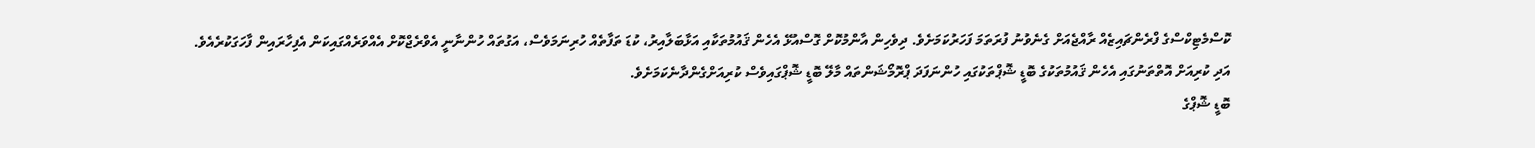ކޮސްމެޓިކްސްގެ ފްރެންޗައިޒެއް ރާއްޖެއަށް ގެނެވުނު ފުރަތަމަ ފަހަރުކަމަށެވެ. ދިވެހިން އާންމުކޮށް ގޮސްއުޅޭ އެހެން ޤައުމުތަކާއި އަޅާބަލާއިރު، ކުޑަ ތަފާތެއް ހުރިނަމަވެސް، އަގުތައް ހުންނާނީ އެވްރެޖްކޮށް އެއްވަރެއްގައިކަން އެފިހާރައިން ފާހަގަކުރެއެވެ. އަދި ކުރިއަށް އޮތްތަނުގައި އެހެން ޤައުމުތަކުގެ ބޮޑީ ޝޮޕްތަކުގައި ހުންނަފަދަ ޕްރޮމޯޝަންތައް މާލޭ ބޮޑީ ޝޮޕްގައިވެސް ކުރިއަށްގެންދާނެކަމަށެވެ.
ބޮޑީ ޝޮޕްގެ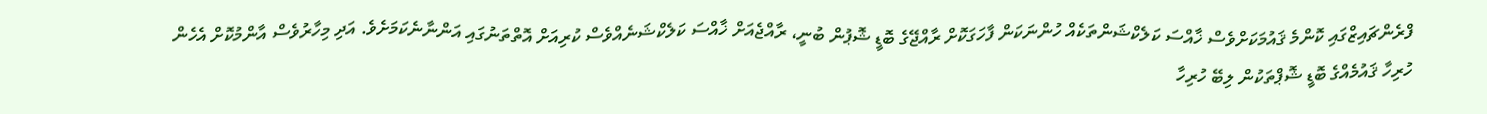ފްރެންޗައިޒްގައި ކޮންމެ ޤައުމަކަށްވެސް ޚާއްސަ ކަލެކްޝަންތަކެއް ހުންނަކަން ފާހަގަކޮށް ރާއްޖޭގެ ބޮޑީ ޝޮޕުން ބުނީ، ރާއްޖެއަށް ޚާއްސަ ކަލެކްޝަނެއްވެސް ކުރިއަށް އޮތްތަނުގައި އަންނާނެކަމަށެވެ. އަދި މިހާރުވެސް އާންމުކޮށް އެހެން ހުރިހާ ޤައުމެއްގެ ބޮޑީ ޝޮޕްތަކުން ލިބޭ ހުރިހާ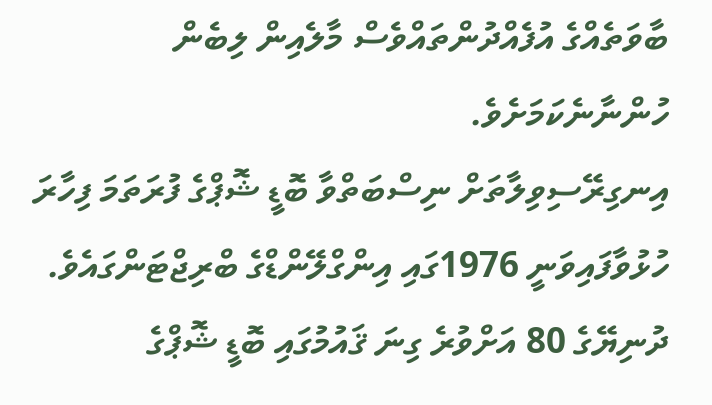ބާވަތެއްގެ އުފެއްދުންތައްވެސް މާލެއިން ލިބެން ހުންނާނެކަމަށެވެ.
އިނގިރޭސިވިލާތަށް ނިސްބަތްވާ ބޮޑީ ޝޮޕްގެ ފުރަތަމަ ފިހާރަ ހުޅުވާފައިވަނީ 1976ގައި އިންގްލޭންޑްގެ ބްރިޖްޓަންގައެވެ. ދުނިޔޭގެ 80 އަށްވުރެ ގިނަ ޤައުމުގައި ބޮޑީ ޝޮޕްގެ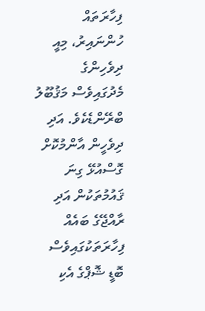ފިހާރަތައް ހުންނައިރު، މިއީ ދިވެހިންގެ މެދުގައިވެސް މަޤުބޫލު ބްރޭންޑެކެވެ. އަދި ދިވެހީން އާންމުކޮށް ގޮސްއުޅޭ ގިނަ ޤައުމުތަކުން އަދި ރާއްޖޭގެ ބައެއް ފިހާރަތަކުގައިވެސް ބޮޑީ ޝޮޕްގެ އެކި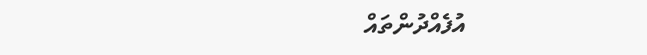އުފެއްދުންތައް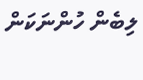ލިބެން ހުންނަކަން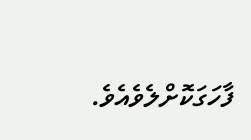ފާހަގަކޮށްލެވެއެވެ.